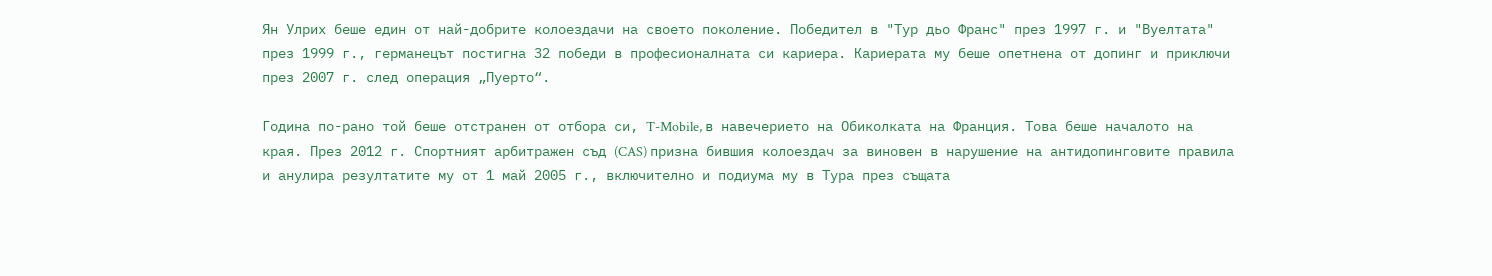Ян Улрих беше един от най-добрите колоездачи на своето поколение. Победител в "Тур дьо Франс" през 1997 г. и "Вуелтата" през 1999 г., германецът постигна 32 победи в професионалната си кариера. Кариерата му беше опетнена от допинг и приключи през 2007 г. след операция „Пуерто“.

Година по-рано той беше отстранен от отбора си, T-Mobile, в навечерието на Обиколката на Франция. Това беше началото на края. През 2012 г. Спортният арбитражен съд (CAS) призна бившия колоездач за виновен в нарушение на антидопинговите правила и анулира резултатите му от 1 май 2005 г., включително и подиума му в Тура през същата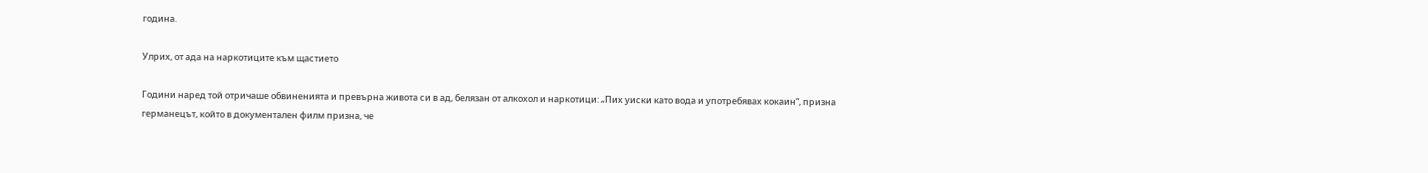година.

Улрих, от ада на наркотиците към щастието

Години наред той отричаше обвиненията и превърна живота си в ад, белязан от алкохол и наркотици: „Пих уиски като вода и употребявах кокаин“, призна германецът, който в документален филм призна, че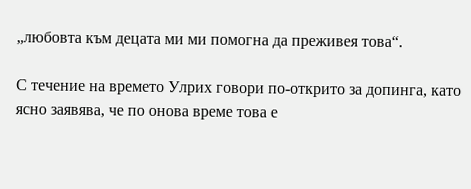„любовта към децата ми ми помогна да преживея това“.

С течение на времето Улрих говори по-открито за допинга, като ясно заявява, че по онова време това е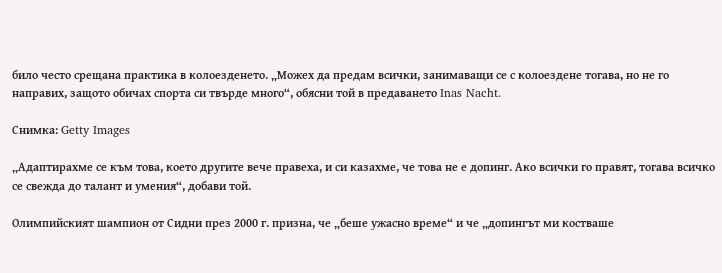било често срещана практика в колоезденето. „Можех да предам всички, занимаващи се с колоездене тогава, но не го направих, защото обичах спорта си твърде много“, обясни той в предаването Inas Nacht.

Снимка: Getty Images

„Адаптирахме се към това, което другите вече правеха, и си казахме, че това не е допинг. Ако всички го правят, тогава всичко се свежда до талант и умения“, добави той.

Олимпийският шампион от Сидни през 2000 г. призна, че „беше ужасно време“ и че „допингът ми костваше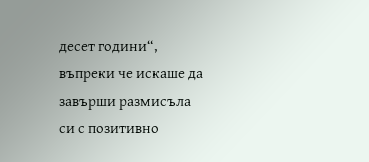десет години“, въпреки че искаше да завърши размисъла си с позитивно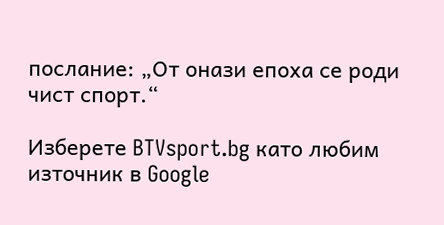послание: „От онази епоха се роди чист спорт.“

Изберете BTVsport.bg като любим източник в Google